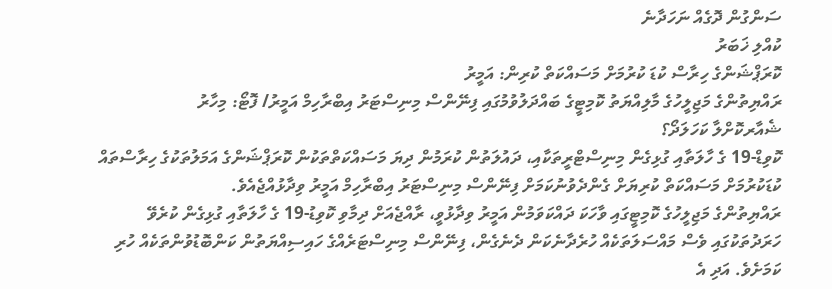ސަންގުން ދޮގެއް ނަހަދާނެ
ކުއްލި ޚަބަރު
ކޮރަޕްޝަންގެ ހިރާސް ކުޑަ ކުރުމަށް މަސައްކަތް ކުރިން: އަމީރު
ރައްޔިތުންގެ މަޖިލީހުގެ މާލިއްޔަތު ކޮމިޓީގެ ބައްދަލުވުމުގައި ފިނޭންސް މިނިސްޓަރު އިބްރާހިމް އަމީރު/ ފޮޓޯ: މިހާރު
ޝެއާރކޮށްލާ ކަހަލަދޯ؟
ކޮވިޑް-19 ގެ ހާލަތާއި ގުޅިގެން މިނިސްޓްރީތަކާއި، ދައުލަތުން ކުރަމުން ދިޔަ މަސައްކަތްތަކުން ކޮރަޕްޝަންގެ އަމަލުތަކުގެ ހިރާސްތައް ކުޑަކުރުމަށް މަސައްކަތް ކުރިޔަށް ގެންދެވުނުކަމަށް ފިނޭންސް މިނިސްޓަރު އިބްރާހިމް އަމީރު ވިދާޅުއްޖެއެވެ.
ރައްޔިތުންގެ މަޖިލީހުގެ ކޮމިޓީގައި ވާހަކަ ދައްކަވަމުން އަމީރު ވިދާޅުވީ، ރާއްޖެއަށް ދިމާވި ކޮވިޑު-19 ގެ ހާލަތާއި ގުޅިގެން ކުރެވޭ ހަރަދުތަކުގައި ވެސް މައްސަލަތަކެއް ހުރެދާނެކަން ދެނެގެން، ފިނޭންސް މިނިސްޓަރެއްގެ ހައިސިއްޔަތުން ކަންބޮޑުވުންތަކެއް ހުރި ކަމަށެވެ. އަދި އެ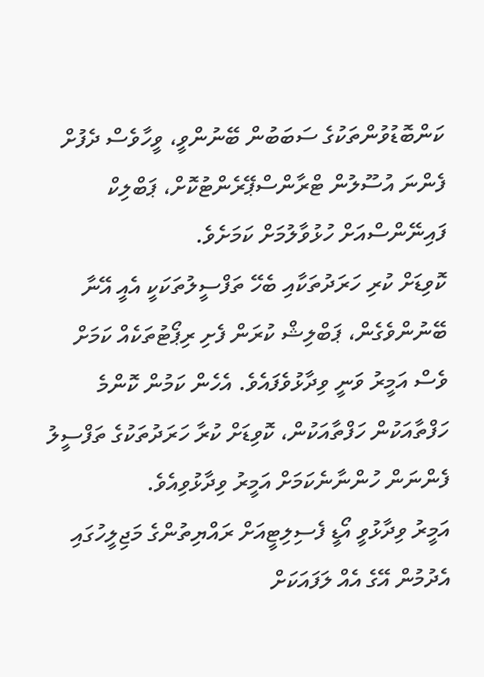ކަންބޮޑުވުންތަކުގެ ސަބަބުން ބޭނުންވީ، ވީހާވެސް ދެފުށް ފެންނަ އުސޫލުން ޓްރާންސްޕޭރެންޓުކޮށް، ޕަބްލިކް ފައިނޭންސްއަށް ހުޅުވާލުމަށް ކަމަށެވެ.
ކޮވިޑަށް ކުރި ހަރަދުތަކާއި ބެހޭ ތަފްސީލުތަކަކީ އެއީ އޭނާ ބޭނުންވެގެން، ޕަބްލިޝް ކުރަން ފެށި ރިޕޯޓުތަކެއް ކަމަށް ވެސް އަމީރު ވަނީ ވިދާޅުވެފައެވެ. އެހެން ކަމުން ކޮންމެ ހަފްތާއަކުން ހަފްތާއަކުން، ކޮވިޑަށް ކުރާ ހަރަދުތަކުގެ ތަފްސީލު ފެންނަން ހުންނާނެކަމަށް އަމީރު ވިދާޅުވިއެވެ.
އަމީރު ވިދާޅުވީ އޯޑީ ފެސިލިޓީއަށް ރައްޔިތުންގެ މަޖިލީހުގައި އެދުމުން އޭގެ އެއް ލަފައަކަށް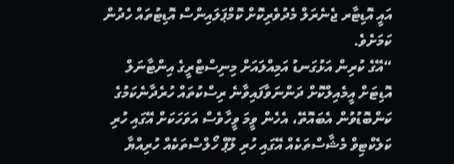އައީ އޮޑިޓާރ ޖެނެރަލް މެދުވެރިކޮށް ކޮމްޕަލައިންސް އޮޑިޓުތައް ހެދުން ކަމަށެވެ.
“އޭގެ ކުރިން އަޅުގަނޑު އަމިއްލައަށް މިނިސްޓްރީގެ އިންޓާނަލް އޮޑިޓަށް އީމެއިލްކޮށް ދަންނަވާފައިވާނެ ރިސްކުތައް ހުރެދާނެކަމުގެ ކަންބޮޑުވުން އެބައޮތޭ، އެހެން ވީމަ ވީހާވެސް އަވަހަކަށް އޭގައި ހުރި ކަލެކްޓިވް މެޝާސްތަކެއް އޭގައި ހުރި ލޫޕް ހޯލްސްތަކެއް ހުރިއްޔާ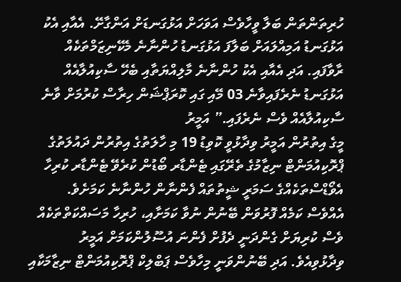ހުރިތަންތަން ބަލާ ވީހާވެސް އަވަހަށް އަޅުގަނޑަށް އަންގާށޭ. އެއާއި އެކު އަޅުގަނޑު އަމިއްލައަށް ބަލާފަ އަޅުގަނޑު ހުންނާނެ މެކޭނިޒަމްތަކެއް ރާވާފައި. އަދި އެއާއި އެކު ހުންނާނެ މާލިއްޔަތާއި ބެހޭ ސާކިއުލާއެއް އަޅުގަނޑު ނެރެފައިވާނެ 03 މޭއި ގައި ކޮރަޕްޝަން ހިރާސް ކުރުމަށް ވާނެ ސާކިއުލާއެއް ވެސް ނެރެފައި.” އަމީރު
މީގެ އިތުރުން އަމީރު ވިދާޅުވީ ކޮވިޑު 19 މި ހާލަތުގެ އިތުރުން ދައުލަތުގެ ޕްރޮކިއުމަންޓް ނިޒާމުގެ ތެރޭގައި ޓެންޑާރ ބޯޑުން ކުރެވޭ ޓެންޑާރ ކުރިހާ އެވޯޑްސްތަކެއްގެ ސަމަރީ ޝީތުތައް ފެންނާން ހުންނާނެ ކަމަށެވެ. އެއްވެސް ކަމެއް ފޮރުވަން ބޭނުން ނުވާ ކަމަށާއި، ހުރިހާ މަސައްކަތްތަކެއް ވެސް ކުރިޔަށް ގެންދަނީ ދެފުށް ފެންނަ އުސޫލުންކަމަށް އަމީރު ވިދާޅުވިއެވެ. އަދި ބޭނުންވަނީ މިހާވެސް ޕަބްލިކް ޕްރޮކިއުމަންޓް ނިޒާމަކާއި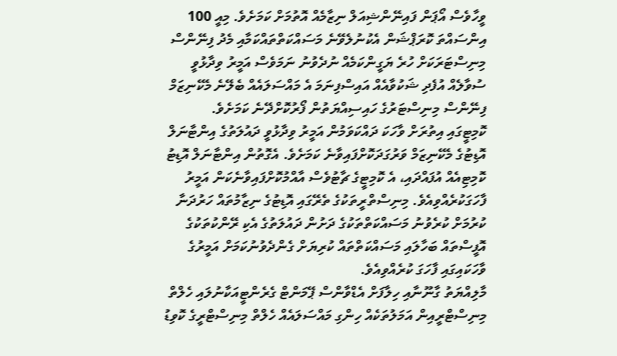ވީހާވެސް އޯޕަން ފައިނޭންޝިއަލް ނިޒާމެއް އޮތުމަށް ކަމަށެވެ. މިއީ 100 އިންސައްތަ ކޮރަޕްޝަން އެކުނުލެވޭނެ މަސައްކަތްތައްކަމާއި މެދު ފިނޭންސް މިނިސްޓަރަކަށް ހުރެ ޔަގީންކަމެއް ނުދެވުނު ނަމަވެސް އަމީރު ވިދާޅުވީ ސުވާލެއް އުފެދި ޝަކުވާއެއް އައިސްފިނަމަ އެ މައްސަލައެއް ބެލޭނެ މެކޭނިޒަމް ފިނޭންސް މިނިސްޓަރުގެ ހައިސިއްޔަތުން ފޯރުކޮށްދޭނެ ކަމަށެވެ.
ކޮމިޓީގައި އިތުރަށް ވާހަކަ ދައްކަވަމުން އަމީރު ވިދާޅުވީ ދައުލަތުގެ އިންޓާނަލް އޮޑިޓުގެ މެކޭނިޒަމް ވަރުގަދަކޮށްފައިވާނެ ކަމަށެވެ. އެގޮތުން އިންޓާނަލް އޮޑިޓު ކޮމިޓިއެއް އުފައްދައި، އެ ކޮމިޓީގެ ޗާޓުވެސް އާއްމުކޮށްފައިވާނެކަން އަމީރު ފާހަގަކުރެއްވިއެވެ. މިނިސްތްރީތަކުގެ ތެރޭގައި އޮޑިޓުގެ ނިޒާމުތައް ހަރުދަނާ ކުރުމަށް ކުރެވުނު މަސައްކަތްތަކުގެ ދަށުން ދައުލަތުގެ އެކި ރޭންކުތަކުގެ އޮފީސްތައް ބަހާލައި މަސައްކަތްތައް ކުރިޔަށް ގެންދެވުނުކަމަށް އަމީރުގެ ވާހަކައިގައި ފާހަގަ ކުރެއްވިއެވެ.
މާލިއްޔަތު ގާނޫނާއި ހިލާފަށް އެޑްވާންސް ޕޭމަންޓް ގެރެންޓީއަކާނުލައި ހެލްތް މިނިސްޓްރީއިން އަމަލުތަކެއް ހިންގި މައްސަލައެއް ހެލްތް މިނިސްޓްރީގެ ކޮވިޑު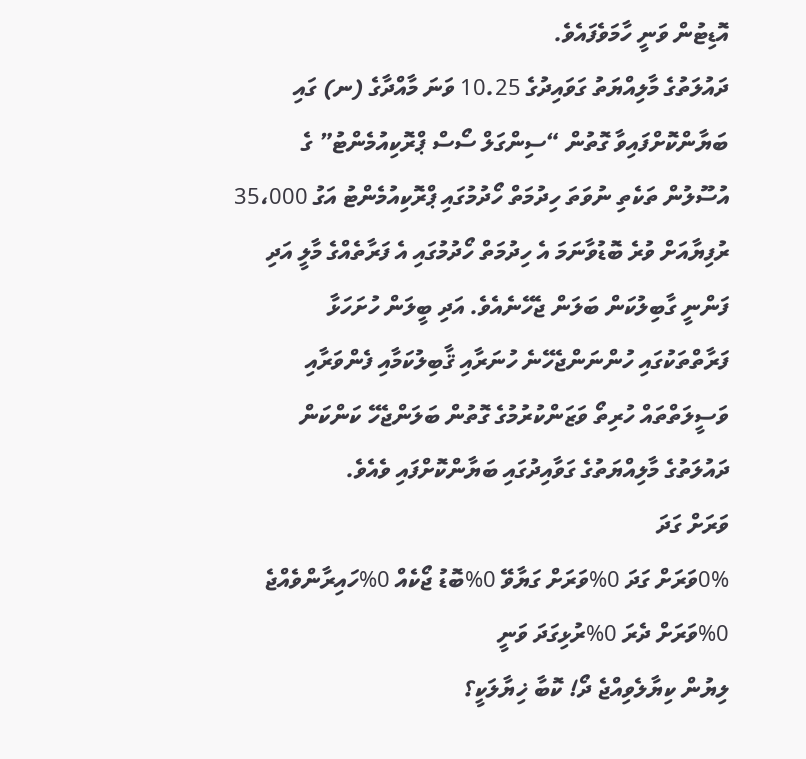އޮޑިޓުން ވަނީ ހާމަވެފައެވެ.
ދައުލަތުގެ މާލިއްޔަތު ގަވައިދުގެ 10.25 ވަނަ މާއްދާގެ (ނ) ގައި ބަޔާންކޮށްފައިވާ ގޮތުން “ސިންގަލް ސޯސް ޕްރޮކިއުމެންޓު” ގެ އުސޫލުން ތަކެތި ނުވަތަ ހިދުމަތް ހޯދުމުގައި ޕްރޮކިއުމެންޓު އަގު 35،000 ރުފިޔާއަށް ވުރެ ބޮޑުވާނަމަ އެ ހިދުމަތް ހޯދުމުގައި އެ ފަރާތެއްގެ މާލީ އަދި ފަންނީ ގާބިލުކަން ބަލަން ޖެހޭނެއެވެ. އަދި ބީލަން ހުށަހަޅާ ފަރާތްތަކުގައި ހުންނަންޖެހޭނެ ހުނަރާއި ޤާބިލުކަމާއި ފެންވަރާއި ވަސީލަތްތައް ހުރިތޯ ވަޒަންކުރުމުގެ ގޮތުން ބަލަންޖެހޭ ކަންކަން ދައުލަތުގެ މާލިއްޔަތުގެ ގަވާއިދުގައި ބަޔާންކޮށްފައި ވެއެވެ.
ވަރަށް ގަދަ
0%ވަރަށް ގަދަ 0%ވަރަށް ގަޔާވޭ 0%ބޮޑު ޖޯކެއް 0%ހައިރާންވެއްޖެ 0%ވަރަށް ދެރަ 0%ރުޅިގަދަ ވަނީ
ލިޔުން ކިޔާލެވިއްޖެ ދޯ! ކޮބާ ޚިޔާލަކީ؟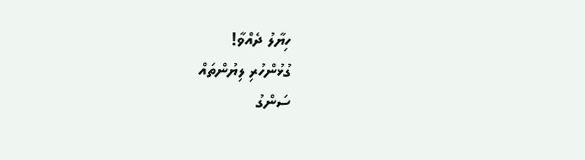ހިޔާލު ދެއްވާ!
ގުޅުންހުރި ލިޔުންތައް
ސަންގު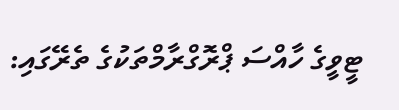ޓީވީގެ ހާއްސަ ޕްރޮގްރާމްތަކުގެ ތެރޭގައި: